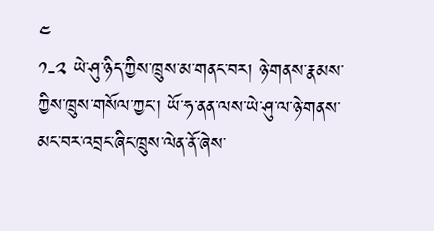༤
༡-༢ ཡེ་ཤུ་ཉིད་ཀྱིས་ཁྲུས་མ་གནང་བར། ཉེ་གནས་རྣམས་ཀྱིས་ཁྲུས་གསོལ་ཀྱང་། ཡོ་ཧ་ནན་ལས་ཡེ་ཤུ་ལ་ཉེ་གནས་མང་བར་འབྲང་ཞིང་ཁྲུས་ལེན་ནོ་ཞེས་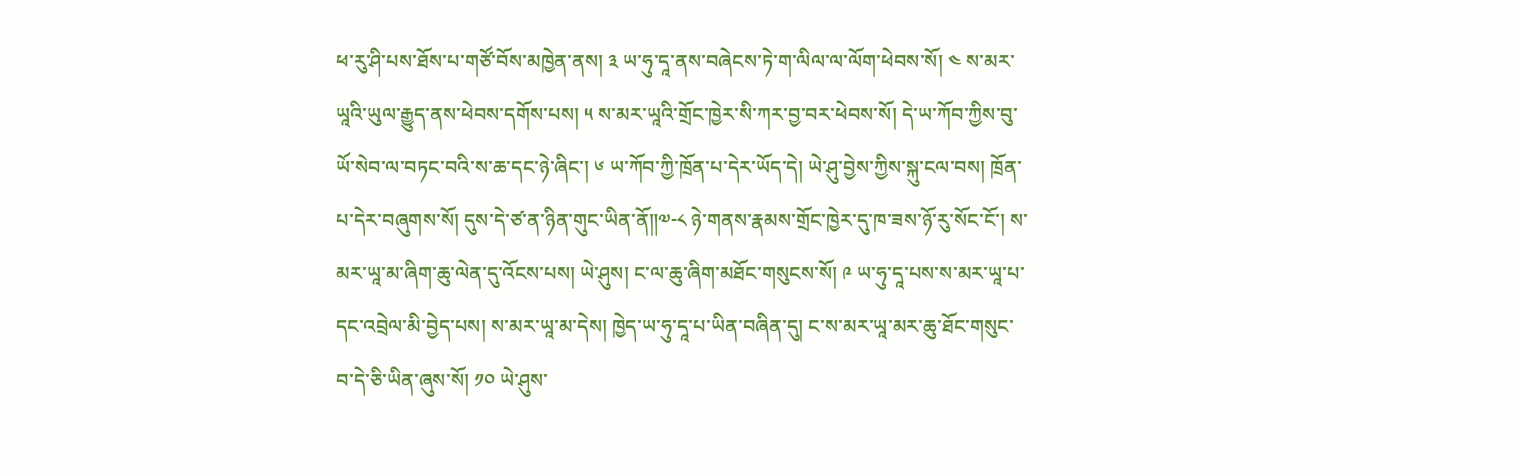ཕ་རུ་ཤི་པས་ཐོས་པ་གཙོ་བོས་མཁྱེན་ནས། ༣ ཡ་ཧུ་དཱ་ནས་བཞེངས་ཏེ་ག་ལིལ་ལ་ལོག་ཕེབས་སོ། ༤ ས་མར་ཡཱའི་ཡུལ་རྒྱུད་ནས་ཕེབས་དགོས་པས། ༥ ས་མར་ཡཱའི་གྲོང་ཁྱེར་སི་ཀར་བྱ་བར་ཕེབས་སོ། དེ་ཡ་ཀོབ་ཀྱིས་བུ་ཡོ་སེབ་ལ་བཏང་བའི་ས་ཆ་དང་ཉེ་ཞིང་། ༦ ཡ་ཀོབ་ཀྱི་ཁྲོན་པ་དེར་ཡོད་དེ། ཡེ་ཤུ་བྱེས་ཀྱིས་སྐུ་ངལ་བས། ཁྲོན་པ་དེར་བཞུགས་སོ། དུས་དེ་ཙ་ན་ཉིན་གུང་ཡིན་ནོ༎༧-༨ ཉེ་གནས་རྣམས་གྲོང་ཁྱེར་དུ་ཁ་ཟས་ཉོ་རུ་སོང་ངོ་། ས་མར་ཡཱ་མ་ཞིག་ཆུ་ལེན་དུ་འོངས་པས། ཡེ་ཤུས། ང་ལ་ཆུ་ཞིག་མཐོང་གསུངས་སོ། ༩ ཡ་ཧུ་དཱ་པས་ས་མར་ཡཱ་པ་དང་འབྲེལ་མི་བྱེད་པས། ས་མར་ཡཱ་མ་དེས། ཁྱེད་ཡ་ཧུ་དཱ་པ་ཡིན་བཞིན་དུ། ང་ས་མར་ཡཱ་མར་ཆུ་ཐོང་གསུང་བ་དེ་ཅི་ཡིན་ཞུས་སོ། ༡༠ ཡེ་ཤུས་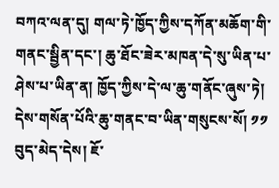བཀའ་ལན་དུ། གལ་ཏེ་ཁྱོད་ཀྱིས་དཀོན་མཆོག་གི་གནང་སྦྱིན་དང་། ཆུ་ཐོང་ཟེར་མཁན་དེ་སུ་ཡིན་པ་ཤེས་པ་ཡིན་ན། ཁྱོད་ཀྱིས་དེ་ལ་ཆུ་གནོང་ཞུས་ཏེ། དེས་གསོན་པོའི་ཆུ་གནང་བ་ཡིན་གསུངས་སོ། ༡༡ བུད་མེད་དེས། ཇོ་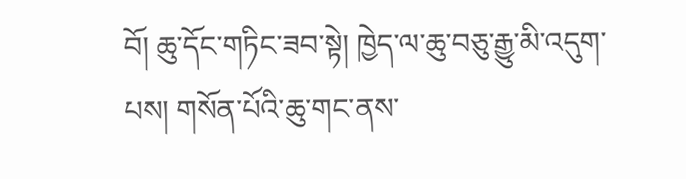བོ། ཆུ་དོང་གཏིང་ཟབ་སྟེ། ཁྱེད་ལ་ཆུ་བཅུ་རྒྱུ་མི་འདུག་པས། གསོན་པོའི་ཆུ་གང་ནས་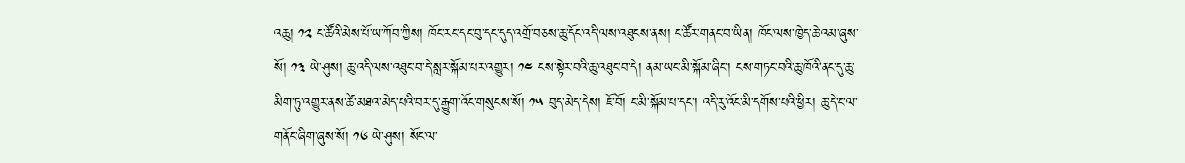འཆུ། ༡༢ ང་ཚོའི་མེས་པོ་ཡ་ཀོབ་ཀྱིས། ཁོང་རང་དང་བུ་དང་དུད་འགྲོ་བཅས་ཆུ་དོང་འདི་ལས་འཐུངས་ནས། ང་ཚོར་གནང་བ་ཡིན། ཁོང་ལས་ཁྱེད་ཆེ་འམ་ཞུས་སོ། ༡༣ ཡེ་ཤུས། ཆུ་འདི་ལས་འཐུང་བ་དེ་སླར་སྐོམ་པར་འགྱུར། ༡༤ ངས་སྟེར་བའི་ཆུ་འཐུང་བ་དེ། ནམ་ཡང་མི་སྐོམ་ཞིང་། ངས་གཏང་བའི་ཆུ་ཁོའི་ནང་དུ་ཆུ་མིག་ཏུ་འགྱུར་ནས་ཚེ་མཐའ་མེད་པའི་བར་དུ་རྒྱུག་འོང་གསུངས་སོ། ༡༥ བུད་མེད་དེས། ཇོ་བོ། ང་མི་སྐོམ་པ་དང་། འདི་རུ་འོང་མི་དགོས་པའི་ཕྱིར། ཆུ་དེ་ང་ལ་གནོང་ཞིག་ཞུས་སོ། ༡༦ ཡེ་ཤུས། སོང་ལ་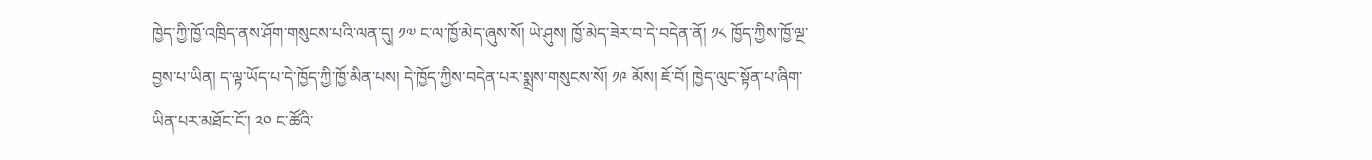ཁྱེད་ཀྱི་ཁྱོ་འཁྲིད་ནས་ཤོག་གསུངས་པའི་ལན་དུ། ༡༧ ང་ལ་ཁྱོ་མེད་ཞུས་སོ། ཡེ་ཤུས། ཁྱོ་མེད་ཟེར་བ་དེ་བདེན་ནོ། ༡༨ ཁྱོད་ཀྱིས་ཁྱོ་ལྔ་བྱས་པ་ཡིན། ད་ལྟ་ཡོད་པ་དེ་ཁྱོད་ཀྱི་ཁྱོ་མིན་པས། དེ་ཁྱོད་ཀྱིས་བདེན་པར་སྨྲས་གསུངས་སོ། ༡༩ མོས། ཇོ་བོ། ཁྱེད་ལུང་སྟོན་པ་ཞིག་ཡིན་པར་མཐོང་ངོ་། ༢༠ ང་ཚོའི་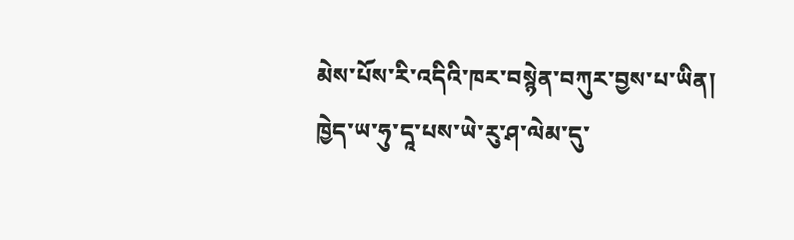མེས་པོས་རི་འདིའི་ཁར་བསྙེན་བཀུར་བྱས་པ་ཡིན། ཁྱེད་ཡ་ཧུ་དཱ་པས་ཡེ་རུ་ཤ་ལེམ་དུ་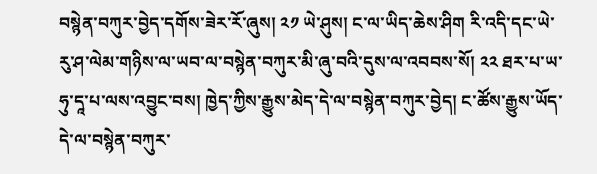བསྙེན་བཀུར་བྱེད་དགོས་ཟེར་རོ་ཞུས། ༢༡ ཡེ་ཤུས། ང་ལ་ཡིད་ཆེས་ཤིག རི་འདི་དང་ཡེ་རུ་ཤ་ལེམ་གཉིས་ལ་ཡབ་ལ་བསྙེན་བཀུར་མི་ཞུ་བའི་དུས་ལ་འབབས་སོ། ༢༢ ཐར་པ་ཡ་ཧུ་དཱ་པ་ལས་འབྱུང་བས། ཁྱེད་ཀྱིས་རྒྱུས་མེད་དེ་ལ་བསྙེན་བཀུར་བྱེད། ང་ཚོས་རྒྱུས་ཡོད་དེ་ལ་བསྙེན་བཀུར་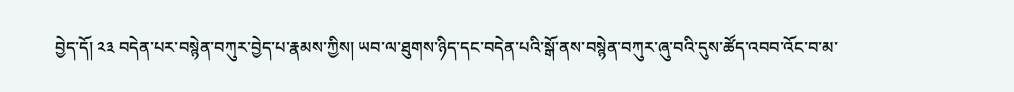བྱེད་དོ། ༢༣ བདེན་པར་བསྙེན་བཀུར་བྱེད་པ་རྣམས་ཀྱིས། ཡབ་ལ་ཐུགས་ཉིད་དང་བདེན་པའི་སྒོ་ནས་བསྙེན་བཀུར་ཞུ་བའི་དུས་ཚོད་འབབ་འོང་བ་མ་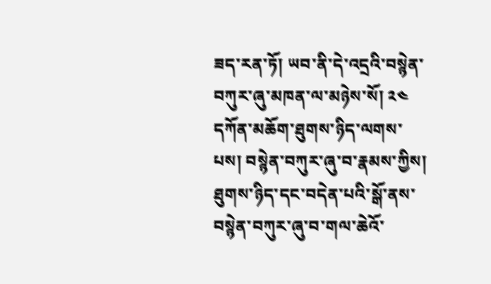ཟད་རན་ཏོ། ཡབ་ནི་དེ་འདྲའི་བསྙེན་བཀུར་ཞུ་མཁན་ལ་མཉེས་སོ། ༢༤ དཀོན་མཆོག་ཐུགས་ཉིད་ལགས་པས། བསྙེན་བཀུར་ཞུ་བ་རྣམས་ཀྱིས། ཐུགས་ཉིད་དང་བདེན་པའི་སྒོ་ནས་བསྙེན་བཀུར་ཞུ་བ་གལ་ཆེའོ་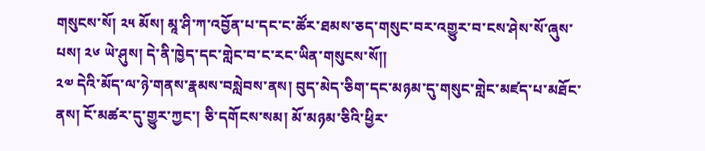གསུངས་སོ། ༢༥ མོས། མཱ་ཤི་ཀ་འབྱོན་པ་དང་ང་ཚོར་ཐམས་ཅད་གསུང་བར་འགྱུར་བ་ངས་ཤེས་སོ་ཞུས་པས། ༢༦ ཡེ་ཤུས། དེ་ནི་ཁྱེད་དང་གླེང་བ་ང་རང་ཡིན་གསུངས་སོ༎
༢༧ དེའི་མོད་ལ་ཉེ་གནས་རྣམས་བསླེབས་ནས། བུད་མེད་ཅིག་དང་མཉམ་དུ་གསུང་གླེང་མཛད་པ་མཐོང་ནས། ངོ་མཚར་དུ་གྱུར་ཀྱང་། ཅི་དགོངས་སམ། མོ་མཉམ་ཅིའི་ཕྱིར་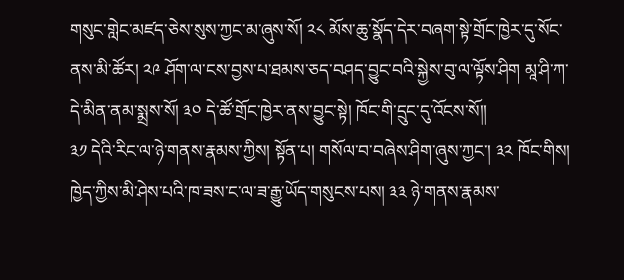གསུང་གླེང་མཛད་ཅེས་སུས་ཀྱང་མ་ཞུས་སོ། ༢༨ མོས་ཆུ་སྣོད་དེར་བཞག་སྟེ་གྲོང་ཁྱེར་དུ་སོང་ནས་མི་ཚོར། ༢༩ ཤོག་ལ་ངས་བྱས་པ་ཐམས་ཅད་བཤད་བྱུང་བའི་སྐྱེས་བུ་ལ་ལྟོས་ཤིག མཱ་ཤི་ཀ་དེ་མིན་ནམ་སྨྲས་སོ། ༣༠ དེ་ཚོ་གྲོང་ཁྱེར་ནས་བྱུང་སྟེ། ཁོང་གི་དྲུང་དུ་འོངས་སོ༎
༣༡ དེའི་རིང་ལ་ཉེ་གནས་རྣམས་ཀྱིས། སྟོན་པ། གསོལ་བ་བཞེས་ཤིག་ཞུས་ཀྱང་། ༣༢ ཁོང་གིས། ཁྱེད་ཀྱིས་མི་ཤེས་པའི་ཁ་ཟས་ང་ལ་ཟ་རྒྱུ་ཡོད་གསུངས་པས། ༣༣ ཉེ་གནས་རྣམས་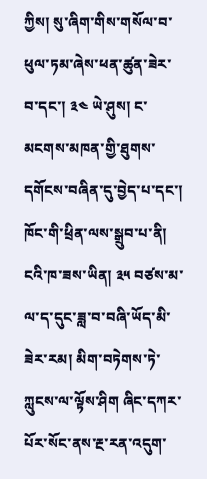ཀྱིས། སུ་ཞིག་གིས་གསོལ་བ་ཕུལ་ཏམ་ཞེས་ཕན་ཚུན་ཟེར་བ་དང་། ༣༤ ཡེ་ཤུས། ང་མངགས་མཁན་གྱི་ཐུགས་དགོངས་བཞིན་དུ་བྱེད་པ་དང་། ཁོང་གི་ཕྲིན་ལས་སྒྲུབ་པ་ནི། ངའི་ཁ་ཟས་ཡིན། ༣༥ བཙས་མ་ལ་ད་དུང་ཟླ་བ་བཞི་ཡོད་མི་ཟེར་རམ། མིག་བཏེགས་ཏེ་ཀླུངས་ལ་ལྟོས་ཤིག ཞིང་དཀར་པོར་སོང་ནས་རྔ་རན་འདུག་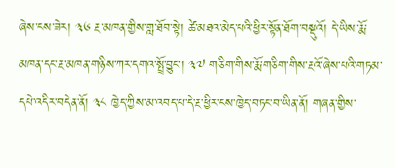ཞེས་ངས་ཟེར། ༣༦ རྔ་མཁན་གྱིས་གླ་ཐོབ་སྟེ། ཚེ་མཐའ་མེད་པའི་ཕྱིར་སྟོན་ཐོག་བསྡུའོ། དེ་ཡིས་རྨོ་མཁན་དང་རྔ་མཁན་གཉིས་ཀར་དགའ་སྤྲོ་བྱུང་། ༣༧ གཅིག་གིས་རྨོ་གཅིག་གིས་རྔའོ་ཞེས་པའི་གཏམ་དཔེ་འདིར་བདེན་ནོ། ༣༨ ཁྱེད་ཀྱིས་མ་འབད་པ་དེ་རྔ་ཕྱིར་ངས་ཁྱེད་བཏང་བ་ཡིན་ནོ། གཞན་གྱིས་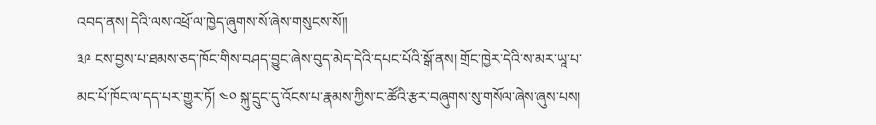འབད་ནས། དེའི་ལས་འཕྲོ་ལ་ཁྱེད་ཞུགས་སོ་ཞེས་གསུངས་སོ༎
༣༩ ངས་བྱས་པ་ཐམས་ཅད་ཁོང་གིས་བཤད་བྱུང་ཞེས་བུད་མེད་དེའི་དཔང་པོའི་སྒོ་ནས། གྲོང་ཁྱེར་དེའི་ས་མར་ཡཱ་པ་མང་པོ་ཁོང་ལ་དད་པར་གྱུར་ཏོ། ༤༠ སྐུ་དྲུང་དུ་འོངས་པ་རྣམས་ཀྱིས་ང་ཚོའི་རྩར་བཞུགས་སུ་གསོལ་ཞེས་ཞུས་པས།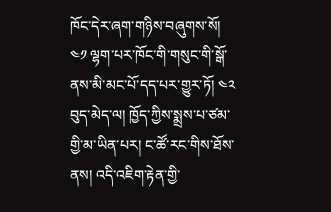ཁོང་དེར་ཞག་གཉིས་བཞུགས་སོ། ༤༡ ལྷག་པར་ཁོང་གི་གསུང་གི་སྒོ་ནས་མི་མང་པོ་དད་པར་གྱུར་ཏོ། ༤༢ བུད་མེད་ལ། ཁྱོད་ཀྱིས་སྨྲས་པ་ཙམ་གྱི་མ་ཡིན་པར། ང་ཚོ་རང་གིས་ཐོས་ནས། འདི་འཇིག་རྟེན་གྱི་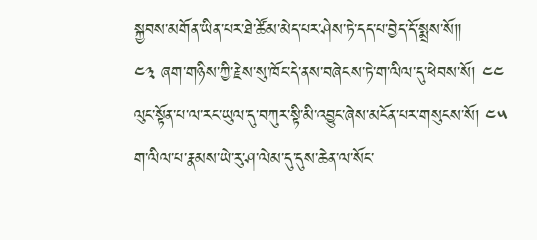སྐྱབས་མགོན་ཡིན་པར་ཐེ་ཚོམ་མེད་པར་ཤེས་ཏེ་དད་པ་བྱེད་དོ་སྨྲས་སོ༎
༤༣ ཞག་གཉིས་ཀྱི་རྗེས་སུ་ཁོང་དེ་ནས་བཞེངས་ཏེ་ག་ལིལ་དུ་ཕེབས་སོ། ༤༤ ལུང་སྟོན་པ་ལ་རང་ཡུལ་དུ་བཀུར་སྟི་མི་འབྱུང་ཞེས་མངོན་པར་གསུངས་སོ། ༤༥ ག་ལིལ་པ་རྣམས་ཡེ་རུ་ཤ་ལེམ་དུ་དུས་ཆེན་ལ་སོང་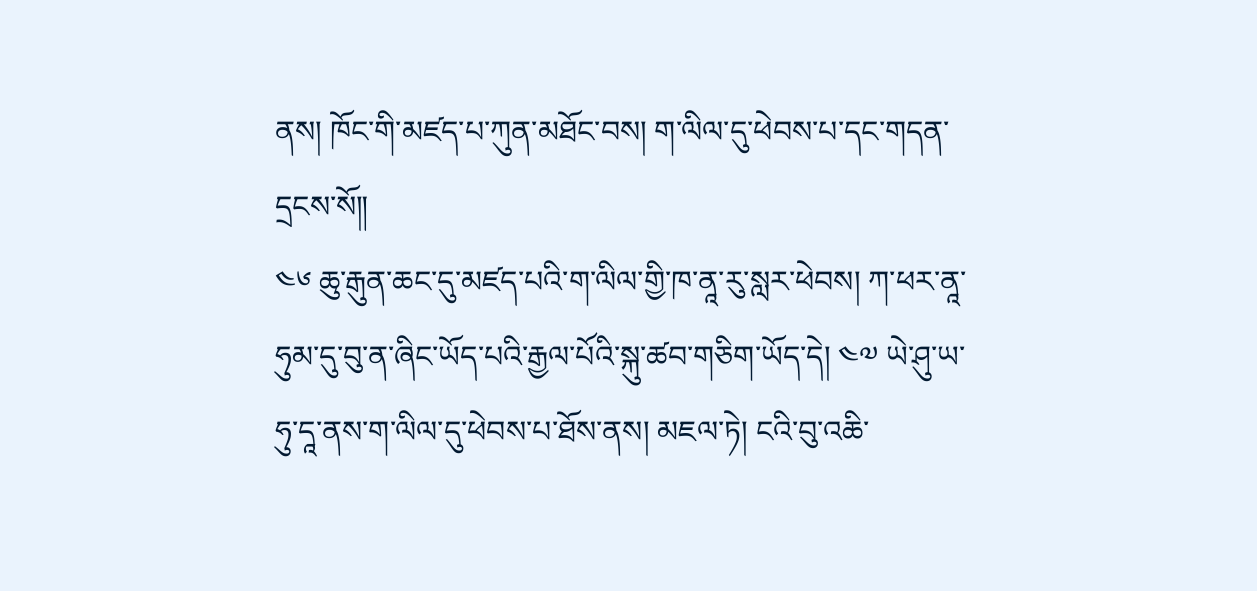ནས། ཁོང་གི་མཛད་པ་ཀུན་མཐོང་བས། ག་ལིལ་དུ་ཕེབས་པ་དང་གདན་དྲངས་སོ༎
༤༦ ཆུ་རྒུན་ཆང་དུ་མཛད་པའི་ག་ལིལ་གྱི་ཁ་ནཱ་རུ་སླར་ཕེབས། ཀ་ཕར་ནཱ་ཧུམ་དུ་བུ་ན་ཞིང་ཡོད་པའི་རྒྱལ་པོའི་སྐུ་ཚབ་གཅིག་ཡོད་དེ། ༤༧ ཡེ་ཤུ་ཡ་ཧུ་དཱ་ནས་ག་ལིལ་དུ་ཕེབས་པ་ཐོས་ནས། མཇལ་ཏེ། ངའི་བུ་འཆི་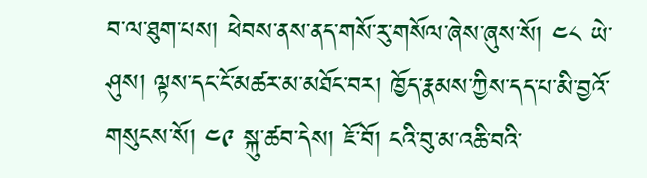བ་ལ་ཐུག་པས། ཕེབས་ནས་ནད་གསོ་རུ་གསོལ་ཞེས་ཞུས་སོ། ༤༨ ཡེ་ཤུས། ལྟས་དང་ངོ་མཚར་མ་མཐོང་བར། ཁྱོད་རྣམས་ཀྱིས་དད་པ་མི་བྱའོ་གསུངས་སོ། ༤༩ སྐུ་ཚབ་དེས། ཇོ་བོ། ངའི་བུ་མ་འཆི་བའི་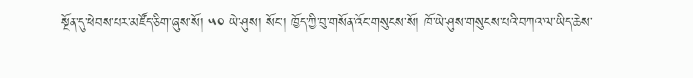སྔོན་དུ་ཕེབས་པར་མཛོད་ཅིག་ཞུས་སོ། ༥༠ ཡེ་ཤུས། སོང་། ཁྱོད་ཀྱི་བུ་གསོན་འོང་གསུངས་སོ། ཁོ་ཡེ་ཤུས་གསུངས་པའི་བཀའ་ལ་ཡིད་ཆེས་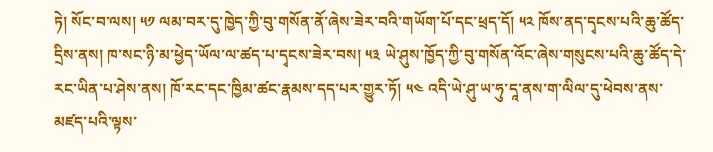ཏེ། སོང་བ་ལས། ༥༡ ལམ་བར་དུ་ཁྱེད་ཀྱི་བུ་གསོན་ནོ་ཞེས་ཟེར་བའི་གཡོག་པོ་དང་ཕྲད་དོ། ༥༢ ཁོས་ནད་དྭངས་པའི་ཆུ་ཚོད་དྲིས་ནས། ཁ་སང་ཉི་མ་ཕྱེད་ཡོལ་ལ་ཚད་པ་དྭངས་ཟེར་བས། ༥༣ ཡེ་ཤུས་ཁྱོད་ཀྱི་བུ་གསོན་འོང་ཞེས་གསུངས་པའི་ཆུ་ཚོད་དེ་རང་ཡིན་པ་ཤེས་ནས། ཁོ་རང་དང་ཁྱིམ་ཚང་རྣམས་དད་པར་གྱུར་ཏོ། ༥༤ འདི་ཡེ་ཤུ་ཡ་ཧུ་དཱ་ནས་ག་ལིལ་དུ་ཕེབས་ནས་མཛད་པའི་ལྟས་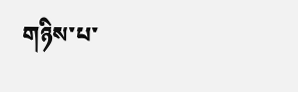གཉིས་པ་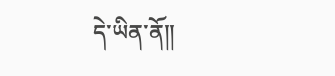དེ་ཡིན་ནོ༎